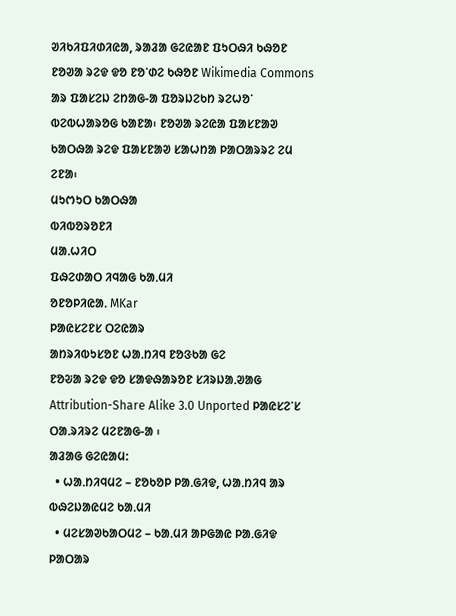ᱣᱤᱠᱤᱯᱤᱰᱤᱭᱟ, ᱨᱟᱲᱟ ᱜᱮᱭᱟᱱ ᱯᱩᱛᱷᱤ ᱠᱷᱚᱱ
ᱱᱚᱣᱟ ᱨᱮᱫ ᱫᱚ ᱱᱚᱸᱰᱮ ᱠᱷᱚᱱ Wikimedia Commons ᱟᱨ ᱯᱟᱥᱮᱡ ᱮᱴᱟᱜ-ᱟ ᱯᱚᱨᱡᱮᱠᱴ ᱨᱮᱦᱚᱸ ᱵᱮᱵᱦᱟᱨᱚᱜ ᱠᱟᱱᱟ᱾ ᱱᱚᱣᱟ ᱨᱮᱭᱟ ᱯᱟᱥᱱᱟᱣ ᱠᱟᱛᱷᱟ ᱨᱮᱫ ᱯᱟᱥᱱᱟᱣ ᱥᱟᱦᱴᱟ ᱞᱟᱛᱟᱨᱨᱮ ᱮᱢ ᱮᱱᱟ᱾
ᱢᱩᱬᱩᱛ ᱠᱟᱛᱷᱟ
ᱵᱤᱵᱚᱨᱚᱱᱤ
ᱢᱟᱹᱦᱤᱛ
ᱯᱷᱮᱰᱟᱛ ᱤᱧᱟᱜ ᱠᱟᱹᱢᱤ
ᱚᱱᱚᱞᱤᱭᱟᱹ MKar
ᱞᱟᱭᱥᱮᱱᱥ ᱛᱮᱭᱟᱨ
ᱟᱴᱨᱤᱵᱩᱥᱚᱱ ᱦᱟᱹᱴᱤᱧ ᱱᱚᱝᱠᱟ ᱜᱮ
ᱱᱚᱶᱟ ᱨᱮᱫ ᱫᱚ ᱥᱟᱫᱷᱟᱨᱚᱱ ᱥᱤᱨᱡᱟᱹᱣᱟᱜ Attribution-Share Alike 3.0 Unported ᱞᱟᱭᱥᱮᱸᱥ ᱛᱟᱹᱨᱤᱨᱮ ᱢᱮᱱᱟᱜ-ᱟ ᱾
ᱟᱲᱟᱜ ᱜᱮᱭᱟᱢ:
  • ᱦᱟᱹᱴᱤᱧᱢᱮ – ᱱᱚᱠᱚᱞ ᱞᱟᱹᱜᱤᱫ, ᱦᱟᱹᱴᱤᱧ ᱟᱨ ᱵᱷᱮᱡᱟᱭᱢᱮ ᱠᱟᱹᱢᱤ
  • ᱢᱮᱥᱟᱣᱠᱟᱛᱢᱮ – ᱠᱟᱹᱢᱤ ᱟᱞᱜᱟᱭ ᱞᱟᱹᱜᱤᱫ
ᱞᱟᱛᱟᱨ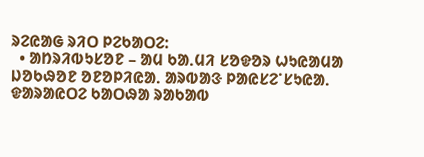ᱨᱮᱭᱟᱜ ᱨᱤᱛ ᱞᱮᱠᱟᱛᱮ:
  • ᱟᱴᱨᱤᱵᱩᱥᱚᱱ – ᱟᱢ ᱠᱟᱹᱢᱤ ᱥᱚᱫᱚᱨ ᱦᱩᱭᱟᱢᱟ ᱡᱚᱠᱷᱚᱱ ᱚᱱᱚᱞᱤᱭᱟᱹ ᱟᱨᱵᱟᱝ ᱞᱟᱭᱥᱮᱸᱥᱩᱭᱟᱹ ᱫᱟᱨᱟᱭᱛᱮ ᱠᱟᱛᱷᱟ ᱨᱟᱠᱟᱵ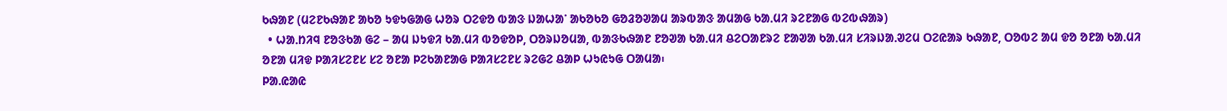ᱠᱷᱟᱱ (ᱢᱮᱱᱠᱷᱟᱱ ᱟᱠᱚ ᱩᱫᱩᱜᱟᱜ ᱦᱚᱨ ᱛᱮᱫᱚ ᱵᱟᱝ ᱡᱟᱦᱟᱸ ᱟᱠᱚᱠᱚ ᱜᱚᱲᱚᱣᱟᱢ ᱟᱨᱵᱟᱝ ᱟᱢᱟᱜ ᱠᱟᱹᱢᱤ ᱨᱮᱱᱟᱜ ᱵᱮᱵᱷᱟᱨ)
  • ᱦᱟᱹᱴᱤᱧ ᱱᱚᱝᱠᱟ ᱜᱮ – ᱟᱢ ᱡᱩᱫᱤ ᱠᱟᱹᱢᱤ ᱵᱚᱫᱚᱞ, ᱛᱚᱨᱡᱚᱢᱟ, ᱵᱟᱝᱠᱷᱟᱱ ᱱᱚᱣᱟ ᱠᱟᱹᱢᱤ ᱪᱮᱛᱟᱱᱨᱮ ᱱᱟᱣᱟ ᱠᱟᱹᱢᱤ ᱥᱤᱨᱡᱟᱹᱣᱮᱢ ᱛᱮᱭᱟᱨ ᱠᱷᱟᱱ, ᱛᱚᱵᱮ ᱟᱢ ᱫᱚ ᱚᱱᱟ ᱠᱟᱹᱢᱤ ᱚᱱᱟ ᱢᱤᱫ ᱞᱟᱤᱥᱮᱱᱥ ᱥᱮ ᱚᱱᱟ ᱞᱮᱠᱟᱱᱟᱜ ᱞᱟᱤᱥᱮᱱᱥ ᱨᱮᱜᱮ ᱪᱟᱞ ᱦᱩᱭᱩᱜ ᱛᱟᱢᱟ᱾
ᱞᱟ.ᱭᱟᱭ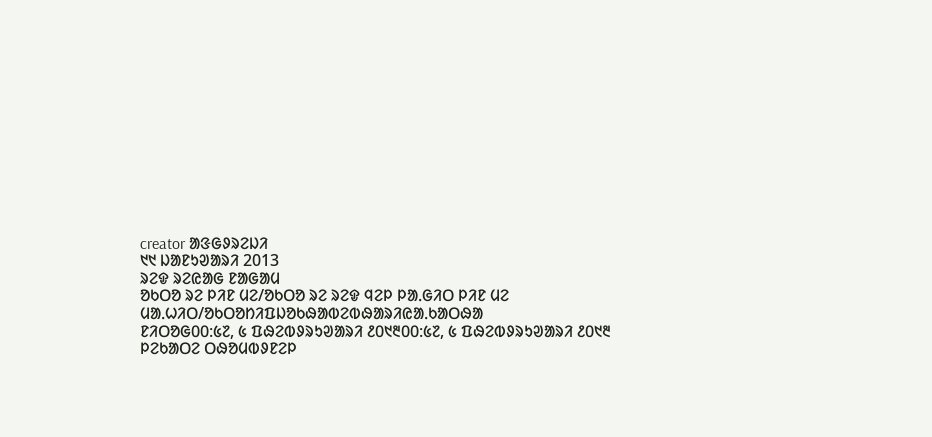creator ᱟᱝᱜᱽᱨᱮᱡᱤ
᱑᱑ ᱡᱟᱱᱩᱣᱟᱨᱤ 2013
ᱨᱮᱫ ᱨᱮᱭᱟᱜ ᱱᱟᱜᱟᱢ
ᱚᱠᱛᱚ ᱨᱮ ᱞᱤᱱ ᱢᱮ/ᱚᱠᱛᱚ ᱨᱮ ᱨᱮᱫ ᱧᱮᱞ ᱞᱟᱹᱜᱤᱛ ᱞᱤᱱ ᱢᱮ
ᱢᱟᱹᱦᱤᱛ/ᱚᱠᱛᱚᱴᱤᱯᱡᱚᱠᱷᱟᱵᱮᱵᱷᱟᱨᱤᱭᱟᱹᱠᱟᱛᱷᱟ
ᱱᱤᱛᱚᱜ᱐᱐:᱕᱗, ᱕ ᱯᱷᱮᱵᱽᱨᱩᱣᱟᱨᱤ ᱒᱐᱑᱓᱐᱐:᱕᱗, ᱕ ᱯᱷᱮᱵᱽᱨᱩᱣᱟᱨᱤ ᱒᱐᱑᱓ ᱞᱮᱠᱟᱛᱮ ᱛᱷᱚᱢᱵᱽᱱᱮᱞ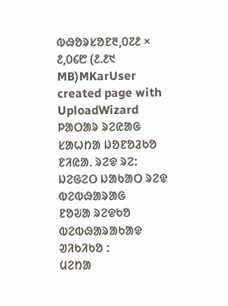ᱵᱷᱚᱨᱥᱚᱱ᱓,᱐᱗᱒ × ᱒,᱐᱔᱘ (᱒.᱒᱑ MB)MKarUser created page with UploadWizard
ᱞᱟᱛᱟᱨ ᱨᱮᱭᱟᱜ ᱥᱟᱦᱴᱟ ᱡᱚᱱᱚᱲᱠᱚ ᱱᱤᱭᱟᱹ ᱨᱮᱫ ᱨᱮ:
ᱡᱮᱜᱮᱛ ᱡᱟᱠᱟᱛ ᱨᱮᱫ ᱵᱮᱵᱷᱟᱨᱟᱜ
ᱱᱚᱶᱟ ᱨᱮᱫᱠᱚ ᱵᱮᱵᱷᱟᱨᱟᱠᱟᱫ ᱣᱤᱠᱤᱠᱚ :
ᱢᱮᱴᱟ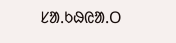ᱥᱟᱹᱠᱷᱭᱟᱹᱛ